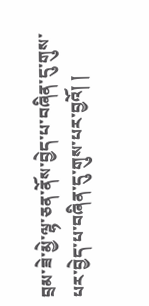བྲམ་ཟེ་མྱེ་ལྷ་ཅན་ནོས་བྱེད་པ་བཞིན་དུ་གུས་པར་བྱེད་པ་བཞིན་དུ་གུས་པར་བྱའོ། །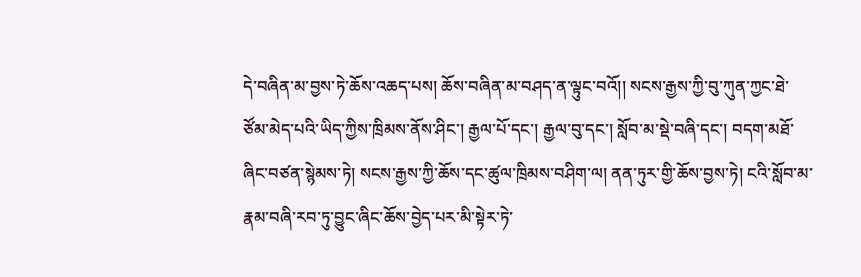དེ་བཞིན་མ་བྱས་ཏེ་ཆོས་འཆད་པས། ཆོས་བཞིན་མ་བཤད་ན་ལྟུང་བའོ།། སངས་རྒྱས་ཀྱི་བུ་ཀུན་ཀྱང་ཐེ་ཙོམ་མེད་པའི་ཡིད་ཀྱིས་ཁྲིམས་ནོས་ཤིང་། རྒྱལ་པོ་དང་། རྒྱལ་བུ་དང་། སློབ་མ་སྡེ་བཞི་དང་། བདག་མཐོ་ཞིང་བཙན་སྙེམས་ཏེ། སངས་རྒྱས་ཀྱི་ཆོས་དང་ཚུལ་ཁྲིམས་བཤིག་ལ། ནན་ཏུར་གྱི་ཆོས་བྱས་ཏེ། ངའི་སློབ་མ་རྣམ་བཞི་རབ་ཏུ་བྱུང་ཞིང་ཆོས་བྱེད་པར་མི་སྟེར་ཏེ་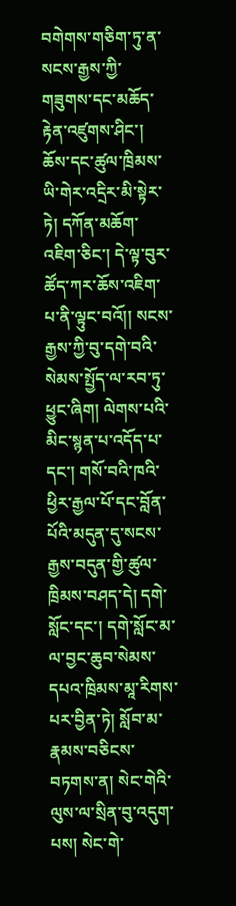བགེགས་གཅིག་ཏུ་ན་སངས་རྒྱས་ཀྱི་གཟུགས་དང་མཆོད་རྟེན་འཛུགས་ཤིང་། ཆོས་དང་ཚུལ་ཁྲིམས་ཡི་གེར་འདྲིར་མི་སྟེར་ཏེ། དཀོན་མཆོག་འཇིག་ཅིང་། དེ་ལྟ་བུར་ཚོད་ཀར་ཆོས་འཇིག་པ་ནི་ལྟུང་བའོ།། སངས་རྒྱས་ཀྱི་བུ་དགེ་བའི་སེམས་སྤྱོད་ལ་རབ་ཏུ་ཕྱུང་ཞིག། ལེགས་པའི་མིང་སྙན་པ་འདོད་པ་དང་། གསོ་བའི་ཁའི་ཕྱིར་རྒྱལ་པོ་དང་བློན་པོའི་མདུན་དུ་སངས་རྒྱས་བདུན་གྱི་ཚུལ་ཁྲིམས་བཤད་དེ། དགེ་སློང་དང་། དགེ་སློང་མ་ལ་བྱང་ཆུབ་སེམས་དཔའ་ཁྲིམས་མཱ་རིགས་པར་བྱིན་ཏེ། སློབ་མ་རྣམས་བཅིངས་བཏགས་ན། སེང་གེའི་ལུས་ལ་སྲིན་བུ་འདུག་པས། སེང་གེ་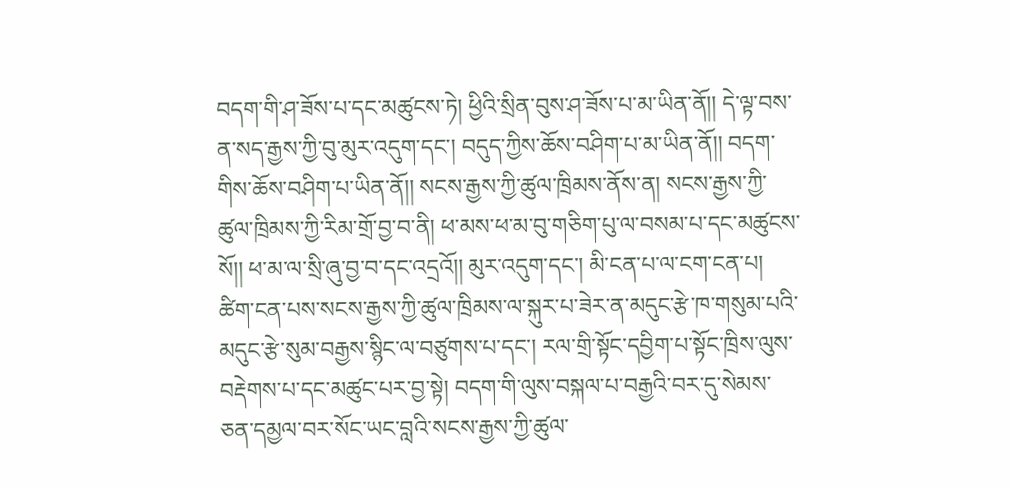བདག་གི་ཤ་ཟོས་པ་དང་མཚུངས་ཏེ། ཕྱིའི་སྲིན་བུས་ཤ་ཟོས་པ་མ་ཡིན་ནོ།། དེ་ལྟ་བས་ན་སད་རྒྱས་ཀྱི་བུ་མུར་འདུག་དང་། བདུད་ཀྱིས་ཆོས་བཤིག་པ་མ་ཡིན་ནོ།། བདག་གིས་ཆོས་བཤིག་པ་ཡིན་ནོ།། སངས་རྒྱས་ཀྱི་ཚུལ་ཁྲིམས་ནོས་ན། སངས་རྒྱས་ཀྱི་ཚུལ་ཁྲིམས་ཀྱི་རིམ་གྲོ་བྱ་བ་ནི། ཕ་མས་ཕ་མ་བུ་གཅིག་པུ་ལ་བསམ་པ་དང་མཚུངས་སོ།། ཕ་མ་ལ་སྲི་ཞུ་བྱ་བ་དང་འདྲའོ།། མུར་འདུག་དང་། མི་ངན་པ་ལ་ངག་ངན་པ། ཚིག་ངན་པས་སངས་རྒྱས་ཀྱི་ཚུལ་ཁྲིམས་ལ་སྐུར་པ་ཟེར་ན་མདུང་རྩེ་ཁ་གསུམ་པའི་མདུང་རྩེ་སུམ་བརྒྱས་སྙིང་ལ་བཙུགས་པ་དང་། རལ་གྲི་སྟོང་དབྱིག་པ་སྟོང་ཁྲིས་ལུས་བརྡེགས་པ་དང་མཚུང་པར་བྱ་སྟེ། བདག་གི་ལུས་བསྐལ་པ་བརྒྱའི་བར་དུ་སེམས་ཅན་དམྱལ་བར་སོང་ཡང་བླའི་སངས་རྒྱས་ཀྱི་ཚུལ་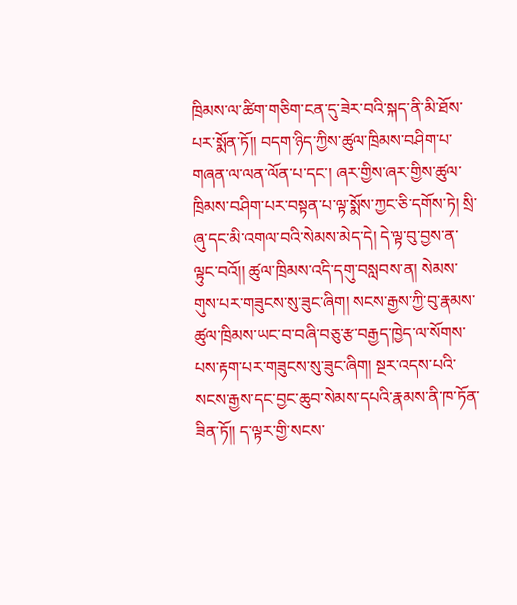ཁྲིམས་ལ་ཚིག་གཅིག་ངན་དུ་ཟེར་བའི་སྐད་ནི་མི་ཐོས་པར་སྨོན་ཏོ།། བདག་ཉིད་ཀྱིས་ཚུལ་ཁྲིམས་བཤིག་པ་གཞན་ལ་ལན་ལོན་པ་དང་། ཞར་གྱིས་ཞར་གྱིས་ཚུལ་ཁྲིམས་བཤིག་པར་བསྟན་པ་ལྟ་སྨོས་ཀྱང་ཅི་དགོས་ཏེ། སྲི་ཞུ་དང་མི་འགལ་བའི་སེམས་མེད་དེ། དེ་ལྟ་བུ་བྱས་ན་ལྟུང་བའོ།། ཚུལ་ཁྲིམས་འདི་དགུ་བསླབས་ན། སེམས་གུས་པར་གཟུངས་སུ་ཟུང་ཞིག། སངས་རྒྱས་ཀྱི་བུ་རྣམས་ཚུལ་ཁྲིམས་ཡང་བ་བཞི་བཅུ་རྩ་བརྒྱད་ཁྱེད་ལ་སོགས་པས་རྟག་པར་གཟུངས་སུ་ཟུང་ཞིག། སྔར་འདས་པའི་སངས་རྒྱས་དང་བྱང་ཆུབ་སེམས་དཔའི་རྣམས་ནི་ཁ་ཏོན་ཟིན་ཏོ།། ད་ལྟར་གྱི་སངས་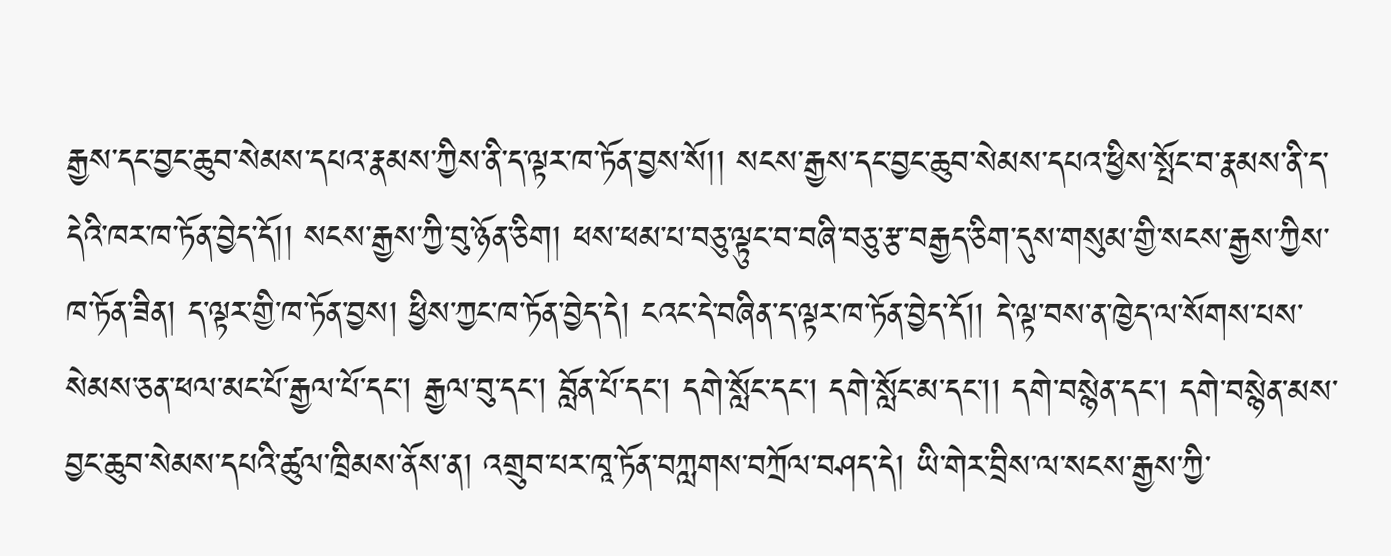རྒྱས་དང་བྱང་ཆུབ་སེམས་དཔའ་རྣམས་ཀྱིས་ནི་ད་ལྟར་ཁ་ཏོན་བྱས་སོ།། སངས་རྒྱས་དང་བྱང་ཆུབ་སེམས་དཔའ་ཕྱིས་སྤོང་བ་རྣམས་ནི་ད་དེའི་ཁར་ཁ་ཏོན་བྱེད་དོ།། སངས་རྒྱས་ཀྱི་བུ་ཉོན་ཅིག། ཕས་ཕམ་པ་བཅུ་ལྟུང་བ་བཞི་བཅུ་རྩ་བརྒྱད་ཅིག་དུས་གསུམ་གྱི་སངས་རྒྱས་ཀྱིས་ཁ་ཏོན་ཟིན། ད་ལྟར་གྱི་ཁ་ཏོན་བྱས། ཕྱིས་ཀྱང་ཁ་ཏོན་བྱེད་དེ། ངའང་དེ་བཞིན་ད་ལྟར་ཁ་ཏོན་བྱེད་དོ།། དེ་ལྟ་བས་ན་ཁྱེད་ལ་སོགས་པས་སེམས་ཅན་ཕལ་མང་པོ་རྒྱལ་པོ་དང་། རྒྱལ་བུ་དང་། བློན་པོ་དང་། དགེ་སློང་དང་། དགེ་སློང་མ་དང་།། དགེ་བསྙེན་དང་། དགེ་བསྙེན་མས་བྱང་ཆུབ་སེམས་དཔའི་ཚུལ་ཁྲིམས་ནོས་ན། འགྲུབ་པར་ཁཱ་ཏོན་བཀླགས་བཀྲོལ་བཤད་དེ། ཡི་གེར་བྲིས་ལ་སངས་རྒྱས་ཀྱི་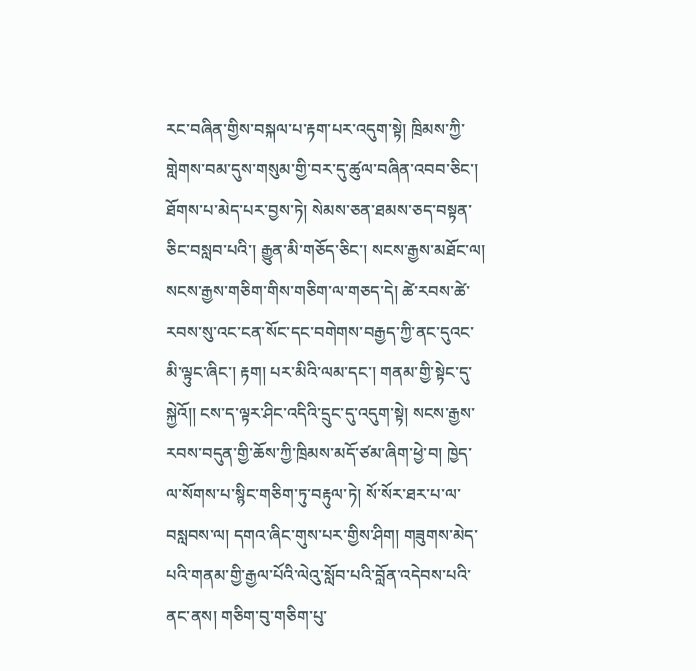རང་བཞིན་གྱིས་བསྐལ་པ་རྟག་པར་འདུག་སྟེ། ཁྲིམས་ཀྱི་གླེགས་བམ་དུས་གསུམ་གྱི་བར་དུ་ཚུལ་བཞིན་འབབ་ཅིང་། ཐོགས་པ་མེད་པར་བྱས་ཏེ། སེམས་ཅན་ཐམས་ཅད་བསྟན་ཅིང་བསླབ་པའི་། རྒྱུན་མི་གཅོད་ཅིང་། སངས་རྒྱས་མཐོང་ལ། སངས་རྒྱས་གཅིག་གིས་གཅིག་ལ་གཅད་དེ། ཚེ་རབས་ཚེ་རབས་སུ་འང་ངན་སོང་དང་བགེགས་བརྒྱད་ཀྱི་ནང་དུའང་མི་ལྟུང་ཞིང་། རྟག། པར་མིའི་ལམ་དང་། གནམ་གྱི་སྟེང་དུ་སྐྱེའོ།། ངས་ད་ལྟར་ཤིང་འདིའི་དྲུང་དུ་འདུག་སྟེ། སངས་རྒྱས་རབས་བདུན་གྱི་ཆོས་ཀྱི་ཁྲིམས་མདོ་ཙམ་ཞིག་ཕྱེ་བ། ཁྱེད་ལ་སོགས་པ་སྙིང་གཅིག་ཏུ་བརྟུལ་ཏེ། སོ་སོར་ཐར་པ་ལ་བསླབས་ལ། དགའ་ཞིང་གུས་པར་གྱིས་ཤིག། གཟུགས་མེད་པའི་གནམ་གྱི་རྒྱལ་པོའི་ལེའུ་སློབ་པའི་བློན་འདེབས་པའི་ནང་ནས། གཅིག་བུ་གཅིག་པུ་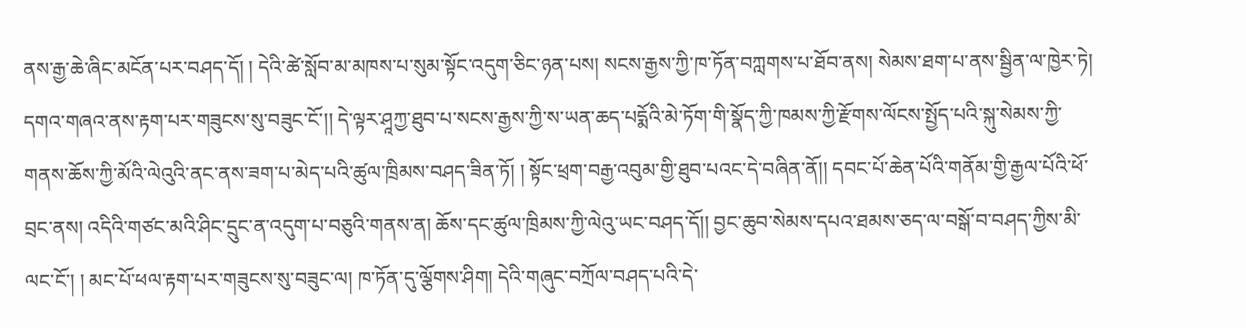ནས་རྒྱ་ཆེ་ཞིང་མངོན་པར་བཤད་དོ། ། དེའི་ཚེ་སློབ་མ་མཁས་པ་སུམ་སྟོང་འདུག་ཅིང་ཉན་པས། སངས་རྒྱས་ཀྱི་ཁ་ཏོན་བཀླགས་པ་ཐོབ་ནས། སེམས་ཐག་པ་ནས་སྦྱིན་ལ་ཁྱེར་ཏེ། དགའ་གཞའ་ནས་རྟག་པར་གཟུངས་སུ་བཟུང་ངོ་།། དེ་ལྟར་ཤཱཀྱ་ཐུབ་པ་སངས་རྒྱས་ཀྱི་ས་ཡན་ཆད་པདྨོའི་མེ་ཏོག་གི་སྣོད་ཀྱི་ཁམས་ཀྱི་རྫོགས་ལོངས་སྤྱོད་པའི་སྐུ་སེམས་ཀྱི་གནས་ཆོས་ཀྱི་མོའི་ལེའུའི་ནང་ནས་ཟག་པ་མེད་པའི་ཚུལ་ཁྲིམས་བཤད་ཟིན་ཏོ། ། སྟོང་ཕྲག་བརྒྱ་འབུམ་གྱི་ཐུབ་པའང་དེ་བཞིན་ནོ།། དབང་པོ་ཆེན་པོའི་གནོམ་གྱི་རྒྱལ་པོའི་ཕོ་བྲང་ནས། འདིའི་གཙང་མའི་ཤིང་དྲུང་ན་འདུག་པ་བཅུའི་གནས་ན། ཆོས་དང་ཚུལ་ཁྲིམས་ཀྱི་ལེའུ་ཡང་བཤད་དོ།། བྱང་ཆུབ་སེམས་དཔའ་ཐམས་ཅད་ལ་བསྒོ་བ་བཤད་ཀྱིས་མི་ལང་ངོ་། ། མང་པོ་ཕལ་རྟག་པར་གཟུངས་སུ་བཟུང་ལ། ཁ་ཏོན་དུ་ལྕོགས་ཤིག། དེའི་གཞུང་བཀྲོལ་བཤད་པའི་དེ་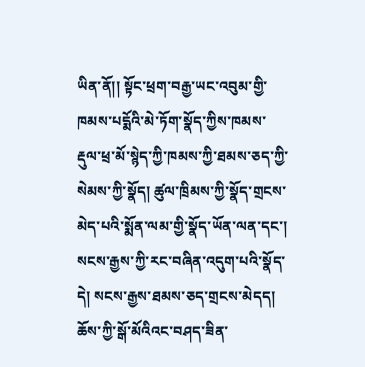ཡིན་ནོ།། སྟོང་ཕྲག་བརྒྱ་ཡང་འབུམ་གྱི་ཁམས་པདྨོའི་མེ་ཏོག་སྣོད་ཀྱིས་ཁམས་རྡུལ་ཕྲ་མོ་སྙེད་ཀྱི་ཁམས་ཀྱི་ཐམས་ཅད་ཀྱི་སེམས་ཀྱི་སྣོད། ཚུལ་ཁྲིམས་ཀྱི་སྣོད་གྲངས་མེད་པའི་སྨོན་ལམ་གྱི་སྣོད་ཡོན་ལན་དང་། སངས་རྒྱས་ཀྱི་རང་བཞིན་འདུག་པའི་སྣོད་དེ། སངས་རྒྱས་ཐམས་ཅད་གྲངས་མེདད། ཆོས་ཀྱི་སྒོ་མོའིའང་བཤད་ཟིན་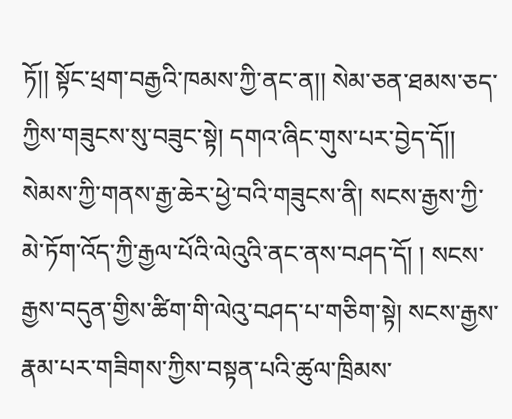ཏོ།། སྟོང་ཕྲག་བརྒྱའི་ཁམས་ཀྱི་ནང་ན།། སེམ་ཅན་ཐམས་ཅད་ཀྱིས་གཟུངས་སུ་བཟུང་སྟེ། དགའ་ཞིང་གུས་པར་བྱེད་དོ།། སེམས་ཀྱི་གནས་རྒྱ་ཆེར་ཕྱེ་བའི་གཟུངས་ནི། སངས་རྒྱས་ཀྱི་མེ་ཏོག་འོད་ཀྱི་རྒྱལ་པོའི་ལེའུའི་ནང་ནས་བཤད་དོ། ། སངས་རྒྱས་བདུན་གྱིས་ཚིག་གི་ལེའུ་བཤད་པ་གཅིག་སྟེ། སངས་རྒྱས་རྣམ་པར་གཟིགས་ཀྱིས་བསྟན་པའི་ཚུལ་ཁྲིམས་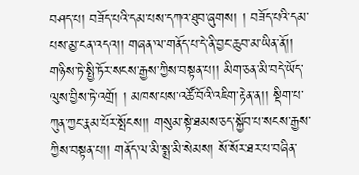བཤད་པ། བཟོད་པའི་དམ་པས་དཀའ་ཐུབ་ཞུགས། ། བཟོད་པའི་དམ་པས་མྱ་ངན་འདའ།། གཞན་ལ་གནོད་པ་དེ་ནི་བྱང་ཆུབ་མ་ཡིན་ནོ།། གཉིས་ཏེ་སྤྱི་ཏོར་སངས་རྒྱས་ཀྱིས་བསྟན་པ།། མིག་ཅན་མི་བདེ་ཡོད་ལུས་བྱིས་ཏེ་འགྲོ། ། མཁས་པས་འཚོ་བོའི་འཇིག་རྟེན་ན།། སྡིག་པ་ཀུན་ཀྱང་རྣམ་པོར་སྤོངས།། གསུམ་སྟེ་ཐམས་ཅད་སྐྱོབ་པ་སངས་རྒྱས་ཀྱིས་བསྟན་པ།། གནོད་ལ་མི་སྨྲ་མི་སེམས། སོ་སོར་ཐར་པ་བཞིན་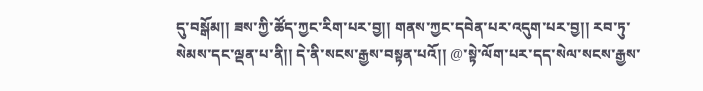དུ་བསྒོམ།། ཟས་ཀྱི་ཚོད་ཀྱང་རིག་པར་བྱ།། གནས་ཀྱང་དབེན་པར་འདུག་པར་བྱ།། རབ་ཏུ་སེམས་དང་ལྡན་པ་ནི།། དེ་ནི་སངས་རྒྱས་བསྟན་པའོ།། @་སྟེ་ལོག་པར་དད་སེལ་སངས་རྒྱས་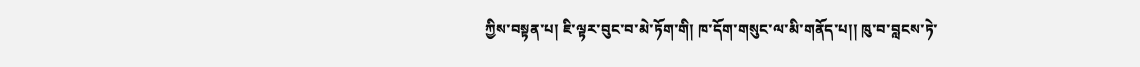ཀྱིས་བསྟན་པ། ཇི་ལྟར་བུང་བ་མེ་ཏོག་གི། ཁ་དོག་གསུང་ལ་མི་གནོད་པ།། ཁུ་བ་བླངས་ཏེ་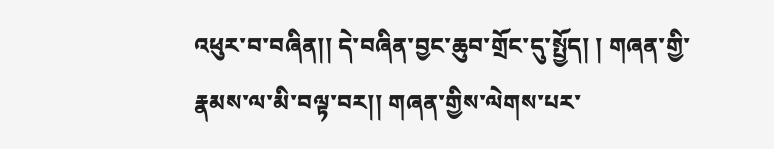འཕུར་བ་བཞིན།། དེ་བཞིན་བྱང་ཆུབ་གྲོང་དུ་སྤྱོད། ། གཞན་གྱི་རྣམས་ལ་མི་བལྟ་བར།། གཞན་གྱིས་ལེགས་པར་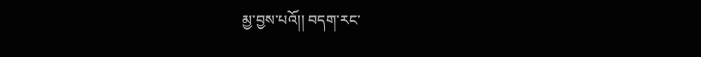མྱ་བྱས་པའོ།། བདག་རང་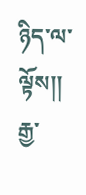ཉིད་ལ་ལྟོས།། རྒྱ་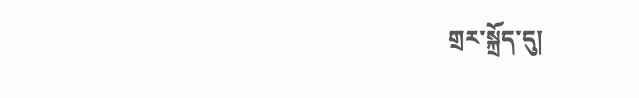གྲར་སྐྲོད་དུ།